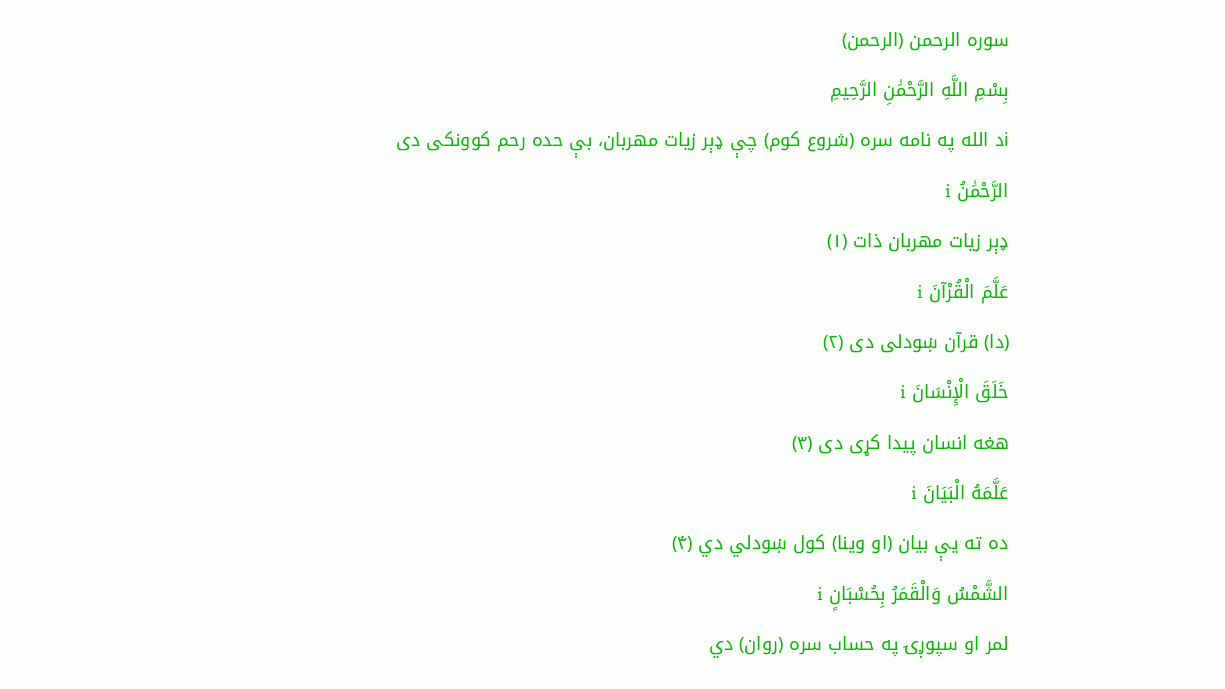سوره الرحمن (الرحمن)
بِسْمِ اللَّهِ الرَّحْمَٰنِ الرَّحِيمِ
iد الله په نامه سره (شروع كوم) چې ډېر زیات مهربان، بې حده رحم كوونكى دى
الرَّحْمَٰنُ i
ډېر زیات مهربان ذات (۱)
عَلَّمَ الْقُرْآنَ i
(دا) قرآن ښودلى دى (۲)
خَلَقَ الْإِنْسَانَ i
هغه انسان پیدا كړى دى (۳)
عَلَّمَهُ الْبَيَانَ i
ده ته يې بیان (او وینا) كول ښودلي دي (۴)
الشَّمْسُ وَالْقَمَرُ بِحُسْبَانٍ i
لمر او سپوږۍ په حساب سره (روان) دي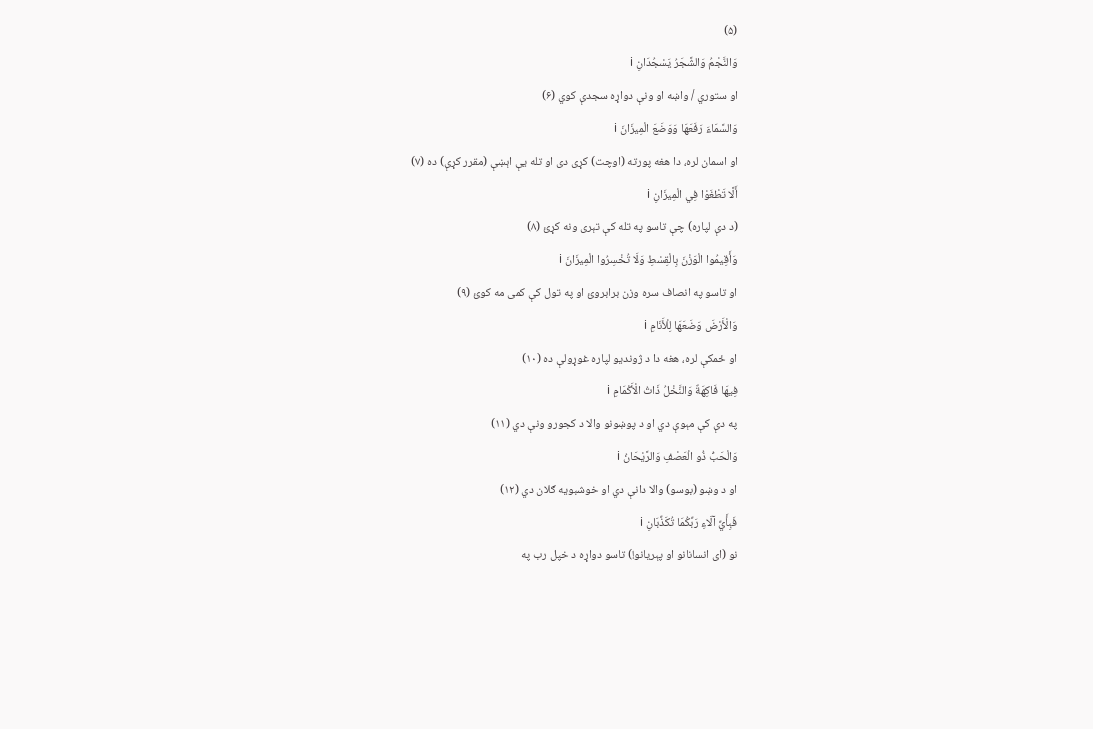(۵)
وَالنَّجْمُ وَالشَّجَرُ يَسْجُدَانِ i
او ستوري / واښه او ونې دواړه سجدې كوي (۶)
وَالسَّمَاءَ رَفَعَهَا وَوَضَعَ الْمِيزَانَ i
او اسمان لره، دا هغه پورته (اوچت) كړى دى او تله يې اېښې (مقرر كړې) ده (۷)
أَلَّا تَطْغَوْا فِي الْمِيزَانِ i
(د دې لپاره) چې تاسو په تله كې تېرى ونه كړئ (۸)
وَأَقِيمُوا الْوَزْنَ بِالْقِسْطِ وَلَا تُخْسِرُوا الْمِيزَانَ i
او تاسو په انصاف سره وزن برابروئ او په تول كې كمى مه كوئ (۹)
وَالْأَرْضَ وَضَعَهَا لِلْأَنَامِ i
او ځمكې لره، هغه دا د ژوندیو لپاره غوړولې ده (۱۰)
فِيهَا فَاكِهَةٌ وَالنَّخْلُ ذَاتُ الْأَكْمَامِ i
په دې كې مېوې دي او د پوښونو والا د كجورو ونې دي (۱۱)
وَالْحَبُّ ذُو الْعَصْفِ وَالرَّيْحَانُ i
او د وښو (بوسو) والا دانې دي او خوشبویه ګلان دي (۱۲)
فَبِأَيِّ آلَاءِ رَبِّكُمَا تُكَذِّبَانِ i
نو (اى انسانانو او پېریانو!) تاسو دواړه د خپل رب په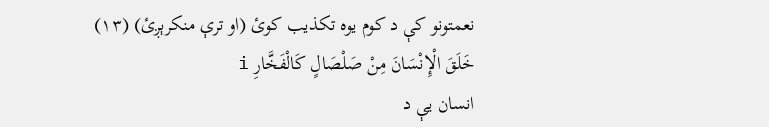نعمتونو كې د كوم یوه تكذیب كوئ (او ترې منكرېږئ) (۱۳)
خَلَقَ الْإِنْسَانَ مِنْ صَلْصَالٍ كَالْفَخَّارِ i
انسان يې د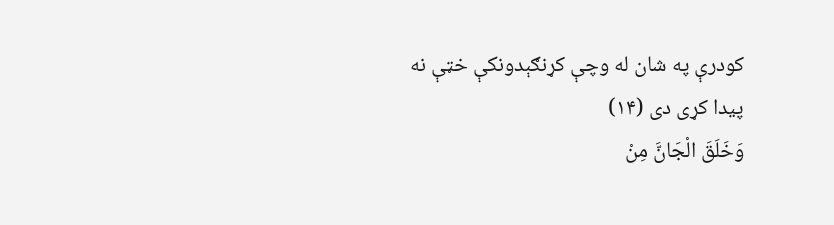كودرې په شان له وچې كړنګېدونكې خټې نه پیدا كړى دى (۱۴)
وَخَلَقَ الْجَانَّ مِنْ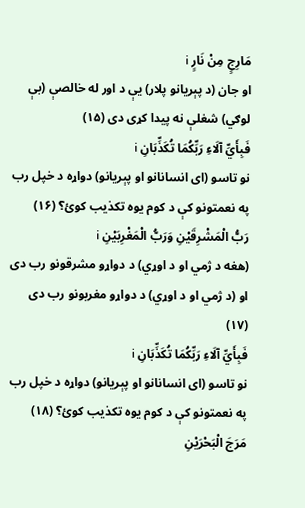مَارِجٍ مِنْ نَارٍ i
او جان (د پېریانو پلار) يې د اور له خالصې (بې لوګي) شغلې نه پیدا كړى دى (۱۵)
فَبِأَيِّ آلَاءِ رَبِّكُمَا تُكَذِّبَانِ i
نو تاسو (اى انسانانو او پېریانو) دواړه د خپل رب په نعمتونو كې د كوم یوه تكذیب كوئ؟ (۱۶)
رَبُّ الْمَشْرِقَيْنِ وَرَبُّ الْمَغْرِبَيْنِ i
(هغه د ژمي او د اوړي) د دواړو مشرقونو رب دى او (د ژمي او د اوړي) د دواړو مغربونو رب دى (۱۷)
فَبِأَيِّ آلَاءِ رَبِّكُمَا تُكَذِّبَانِ i
نو تاسو (اى انسانانو او پېریانو) دواړه د خپل رب په نعمتونو كې د كوم یوه تكذیب كوئ؟ (۱۸)
مَرَجَ الْبَحْرَيْنِ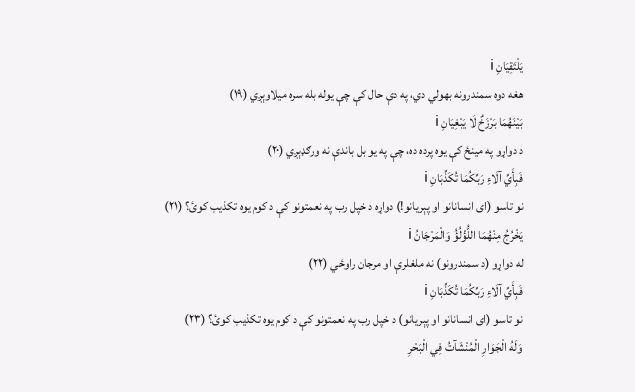يَلْتَقِيَانِ i
هغه دوه سمندرونه بهولي دي، په دې حال كې چې یوله بله سره میلاوېږي (۱۹)
بَيْنَهُمَا بَرْزَخٌ لَا يَبْغِيَانِ i
د دواړو په مینځ كې یوه پرده ده، چې په یو بل باندې نه ورګډېږي (۲۰)
فَبِأَيِّ آلَاءِ رَبِّكُمَا تُكَذِّبَانِ i
نو تاسو (اى انسانانو او پېریانو!) دواړه د خپل رب په نعمتونو كې د كوم یوه تكذیب كوئ؟ (۲۱)
يَخْرُجُ مِنْهُمَا اللُّؤْلُؤُ وَالْمَرْجَانُ i
له دواړو (د سمندرونو) نه ملغلرې او مرجان راوځي (۲۲)
فَبِأَيِّ آلَاءِ رَبِّكُمَا تُكَذِّبَانِ i
نو تاسو (اى انسانانو او پېریانو) د خپل رب په نعمتونو كې د كوم یوه تكذیب كوئ؟ (۲۳)
وَلَهُ الْجَوَارِ الْمُنْشَآتُ فِي الْبَحْرِ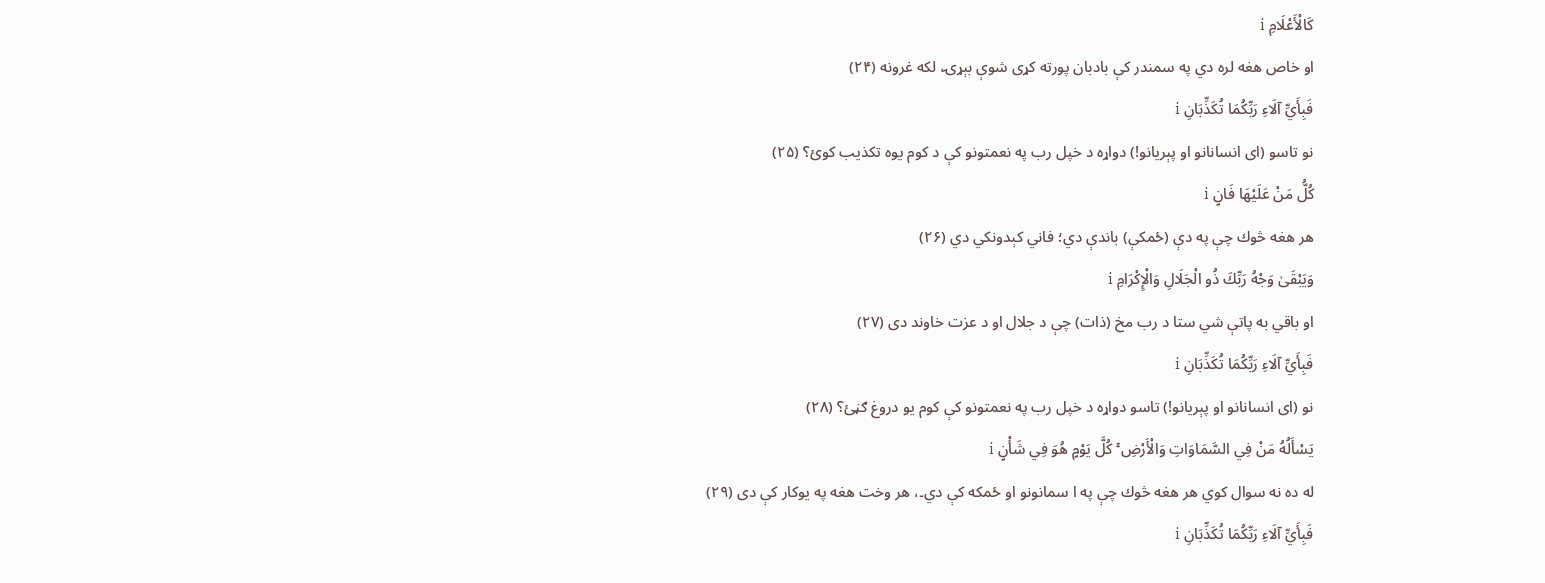كَالْأَعْلَامِ i
او خاص هغه لره دي په سمندر كې بادبان پورته كړى شوې بېړۍ، لكه غرونه (۲۴)
فَبِأَيِّ آلَاءِ رَبِّكُمَا تُكَذِّبَانِ i
نو تاسو (اى انسانانو او پېریانو!) دواړه د خپل رب په نعمتونو كې د كوم یوه تكذیب كوئ؟ (۲۵)
كُلُّ مَنْ عَلَيْهَا فَانٍ i
هر هغه څوك چې په دې (ځمكې) باندې دي؛ فاني كېدونكي دي (۲۶)
وَيَبْقَىٰ وَجْهُ رَبِّكَ ذُو الْجَلَالِ وَالْإِكْرَامِ i
او باقي به پاتې شي ستا د رب مخ (ذات) چې د جلال او د عزت خاوند دى (۲۷)
فَبِأَيِّ آلَاءِ رَبِّكُمَا تُكَذِّبَانِ i
نو (اى انسانانو او پېریانو!) تاسو دواړه د خپل رب په نعمتونو كې كوم یو دروغ ګڼئ؟ (۲۸)
يَسْأَلُهُ مَنْ فِي السَّمَاوَاتِ وَالْأَرْضِ ۚ كُلَّ يَوْمٍ هُوَ فِي شَأْنٍ i
له ده نه سوال كوي هر هغه څوك چې په ا سمانونو او ځمكه كې دي۔، هر وخت هغه په یوكار كې دى (۲۹)
فَبِأَيِّ آلَاءِ رَبِّكُمَا تُكَذِّبَانِ i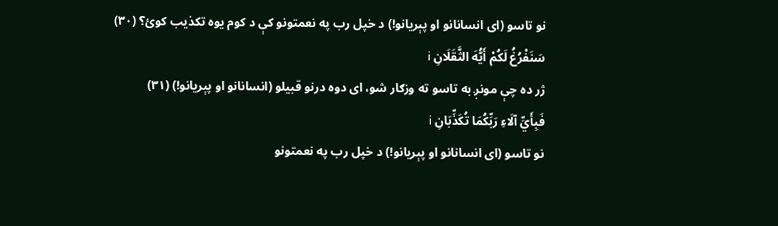نو تاسو (اى انسانانو او پېریانو!) د خپل رب په نعمتونو كې د كوم یوه تكذیب كوئ؟ (۳۰)
سَنَفْرُغُ لَكُمْ أَيُّهَ الثَّقَلَانِ i
ژر ده چې مونږ به تاسو ته وزګار شو، اى دوه درنو قبیلو (انسانانو او پېریانو!) (۳۱)
فَبِأَيِّ آلَاءِ رَبِّكُمَا تُكَذِّبَانِ i
نو تاسو (اى انسانانو او پېریانو!) د خپل رب په نعمتونو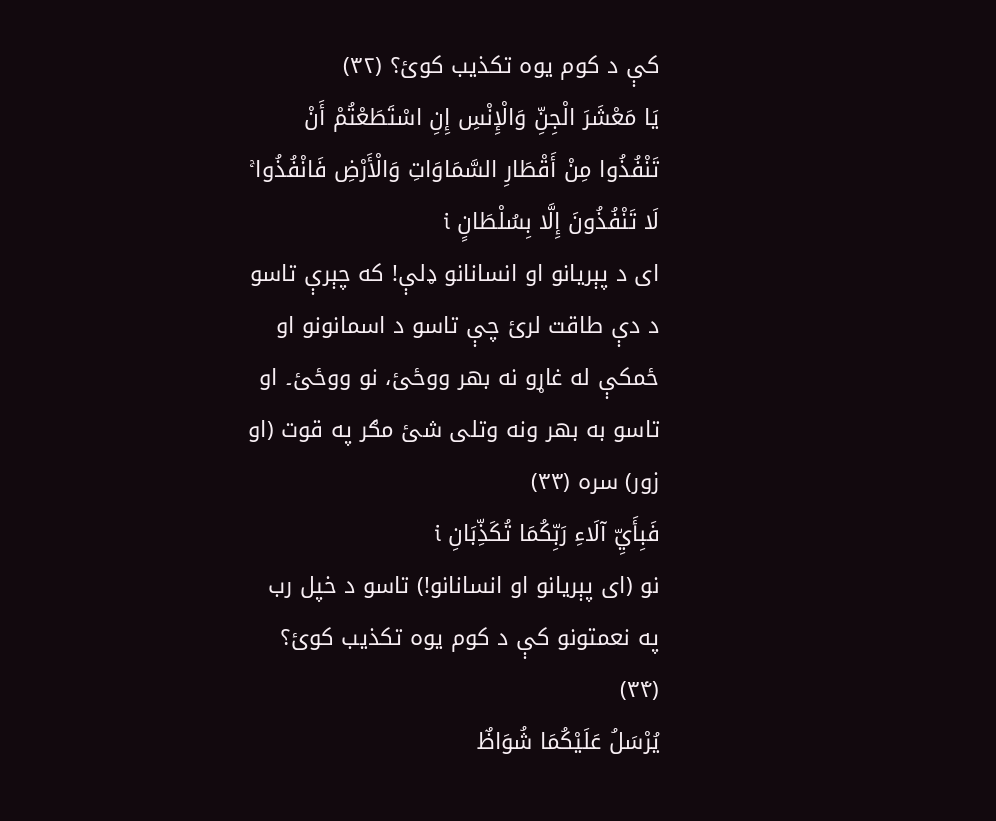كې د كوم یوه تكذیب كوئ؟ (۳۲)
يَا مَعْشَرَ الْجِنِّ وَالْإِنْسِ إِنِ اسْتَطَعْتُمْ أَنْ تَنْفُذُوا مِنْ أَقْطَارِ السَّمَاوَاتِ وَالْأَرْضِ فَانْفُذُوا ۚ لَا تَنْفُذُونَ إِلَّا بِسُلْطَانٍ i
اى د پېریانو او انسانانو ډلې! كه چېرې تاسو د دې طاقت لرئ چې تاسو د اسمانونو او ځمكې له غاړو نه بهر ووځئ، نو ووځئ۔ او تاسو به بهر ونه وتلى شئ مګر په قوت (او زور) سره (۳۳)
فَبِأَيِّ آلَاءِ رَبِّكُمَا تُكَذِّبَانِ i
نو (اى پېریانو او انسانانو!) تاسو د خپل رب په نعمتونو كې د كوم یوه تكذیب كوئ؟ (۳۴)
يُرْسَلُ عَلَيْكُمَا شُوَاظٌ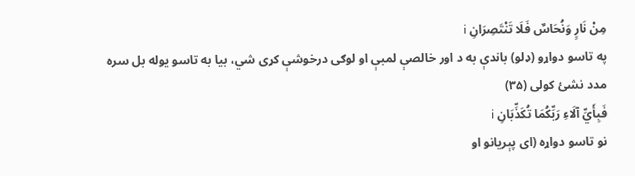مِنْ نَارٍ وَنُحَاسٌ فَلَا تَنْتَصِرَانِ i
په تاسو دواړو (ډلو) باندې به د اور خالصې لمبې او لوګى درخوشې كړى شي، بیا به تاسو یوله بل سره مدد نشئ كولى (۳۵)
فَبِأَيِّ آلَاءِ رَبِّكُمَا تُكَذِّبَانِ i
نو تاسو دواړه (اى پېریانو او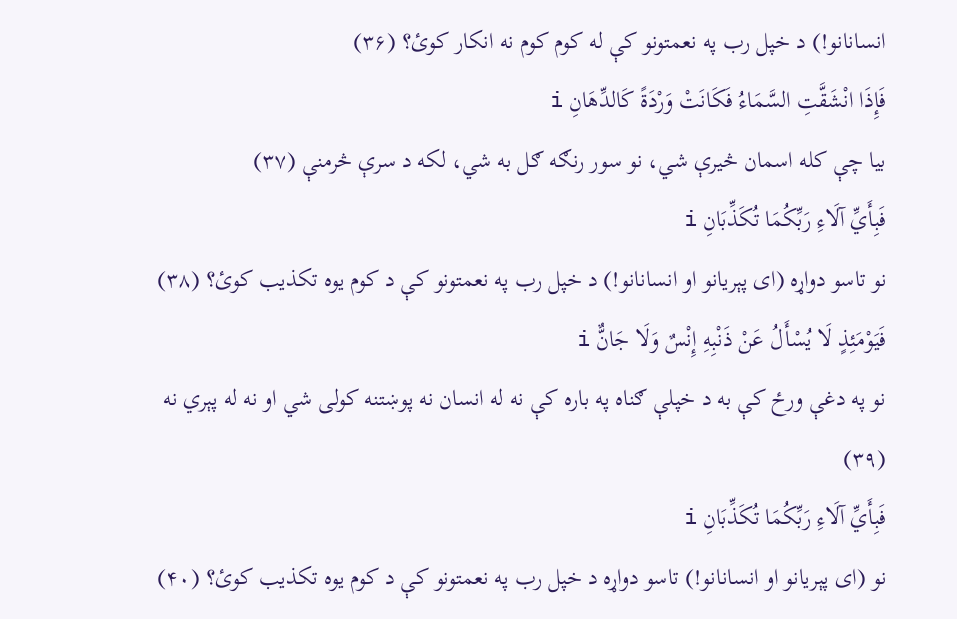انسانانو!) د خپل رب په نعمتونو كې له كوم كوم نه انكار كوئ؟ (۳۶)
فَإِذَا انْشَقَّتِ السَّمَاءُ فَكَانَتْ وَرْدَةً كَالدِّهَانِ i
بیا چې كله اسمان څیرې شي، نو سور رنګه ګل به شي، لكه د سرې څرمنې (۳۷)
فَبِأَيِّ آلَاءِ رَبِّكُمَا تُكَذِّبَانِ i
نو تاسو دواړه (اى پېریانو او انسانانو!) د خپل رب په نعمتونو كې د كوم یوه تكذیب كوئ؟ (۳۸)
فَيَوْمَئِذٍ لَا يُسْأَلُ عَنْ ذَنْبِهِ إِنْسٌ وَلَا جَانٌّ i
نو په دغې ورځ كې به د خپلې ګناه په باره كې نه له انسان نه پوښتنه كولى شي او نه له پېري نه (۳۹)
فَبِأَيِّ آلَاءِ رَبِّكُمَا تُكَذِّبَانِ i
نو (اى پېریانو او انسانانو!) تاسو دواړه د خپل رب په نعمتونو كې د كوم یوه تكذیب كوئ؟ (۴۰)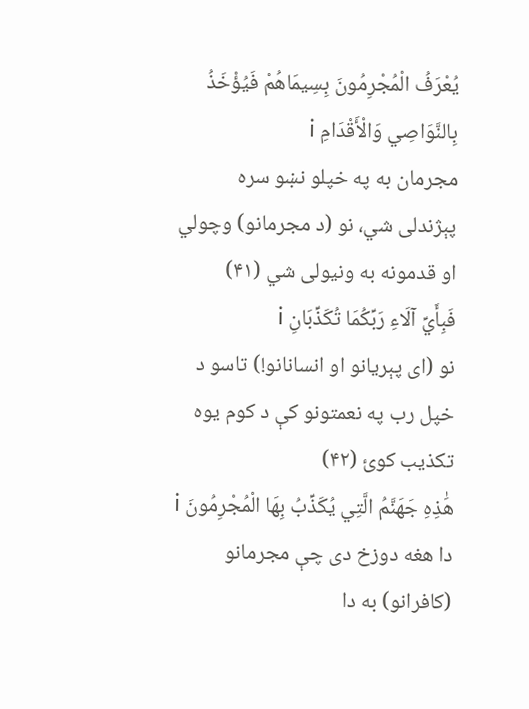يُعْرَفُ الْمُجْرِمُونَ بِسِيمَاهُمْ فَيُؤْخَذُ بِالنَّوَاصِي وَالْأَقْدَامِ i
مجرمان به په خپلو نښو سره پېژندلى شي، نو (د مجرمانو) وچولي او قدمونه به ونیولى شي (۴۱)
فَبِأَيِّ آلَاءِ رَبِّكُمَا تُكَذِّبَانِ i
نو (اى پېريانو او انسانانو!) تاسو د خپل رب په نعمتونو كې د كوم يوه تكذيب كوئ (۴۲)
هَٰذِهِ جَهَنَّمُ الَّتِي يُكَذِّبُ بِهَا الْمُجْرِمُونَ i
دا هغه دوزخ دى چې مجرمانو (كافرانو) به دا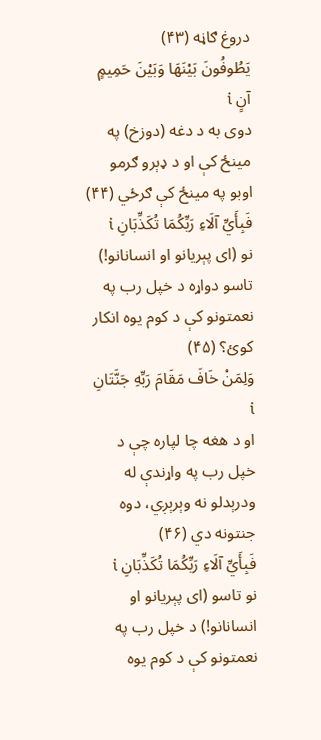دروغ ګاڼه (۴۳)
يَطُوفُونَ بَيْنَهَا وَبَيْنَ حَمِيمٍ آنٍ i
دوى به د دغه (دوزخ) په مینځ كې او د ډېرو ګرمو اوبو په مینځ كې ګرځي (۴۴)
فَبِأَيِّ آلَاءِ رَبِّكُمَا تُكَذِّبَانِ i
نو (اى پېریانو او انسانانو!) تاسو دواړه د خپل رب په نعمتونو كې د كوم یوه انكار كوئ؟ (۴۵)
وَلِمَنْ خَافَ مَقَامَ رَبِّهِ جَنَّتَانِ i
او د هغه چا لپاره چې د خپل رب په واړندې له ودرېدلو نه وېرېږي، دوه جنتونه دي (۴۶)
فَبِأَيِّ آلَاءِ رَبِّكُمَا تُكَذِّبَانِ i
نو تاسو (اى پېریانو او انسانانو!) د خپل رب په نعمتونو كې د كوم یوه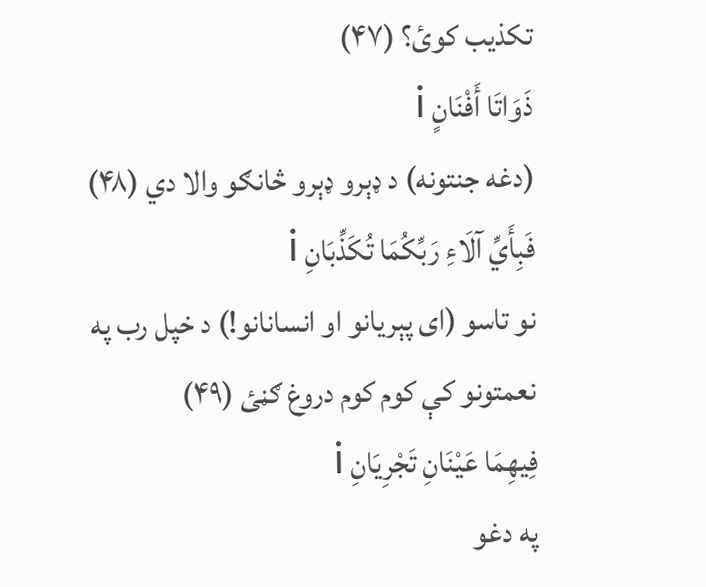تكذیب كوئ؟ (۴۷)
ذَوَاتَا أَفْنَانٍ i
(دغه جنتونه) د ډېرو ډېرو څانګو والا دي (۴۸)
فَبِأَيِّ آلَاءِ رَبِّكُمَا تُكَذِّبَانِ i
نو تاسو (اى پېریانو او انسانانو!) د خپل رب په نعمتونو كې كوم كوم دروغ ګڼئ (۴۹)
فِيهِمَا عَيْنَانِ تَجْرِيَانِ i
په دغو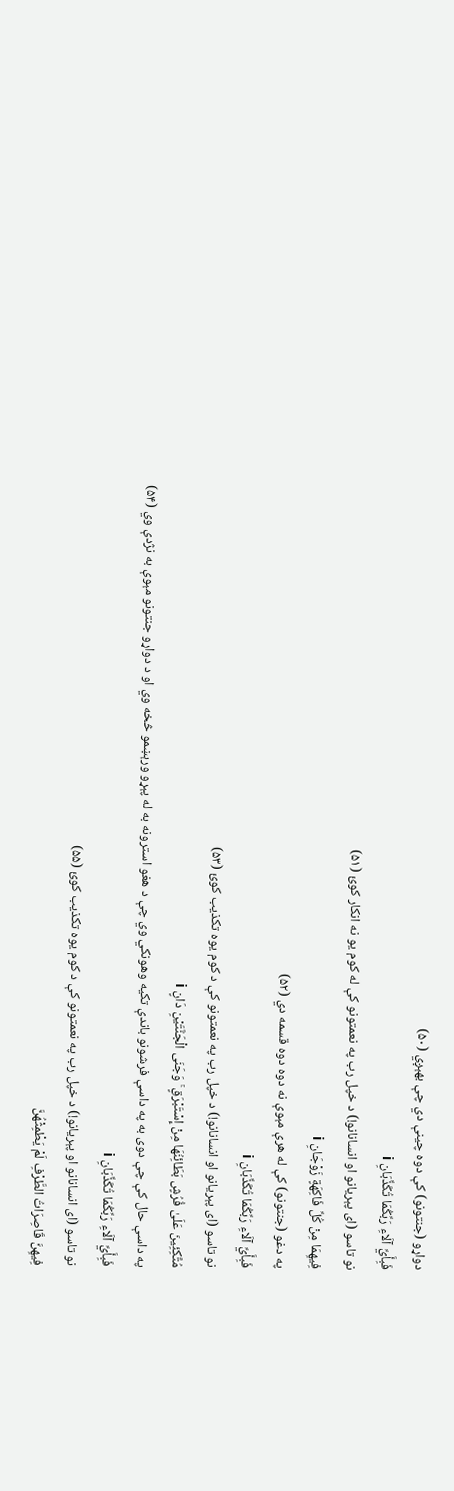دواړو (جنتونو) كې دوه چینې دي چې بهېږي (۵۰)
فَبِأَيِّ آلَاءِ رَبِّكُمَا تُكَذِّبَانِ i
نو تاسو (اى پېریانو او انسانانو!) د خپل رب په نعمتونو كې له كوم یو نه انكار كوئ (۵۱)
فِيهِمَا مِنْ كُلِّ فَاكِهَةٍ زَوْجَانِ i
په دغو (جنتونو) كې له هرې مېوې نه دوه دوه قسمه دي (۵۲)
فَبِأَيِّ آلَاءِ رَبِّكُمَا تُكَذِّبَانِ i
نو تاسو (اى پېریانو او انسانانو!) د خپل رب په نعمتونو كې د كوم یوه تكذیب كوئ (۵۳)
مُتَّكِئِينَ عَلَىٰ فُرُشٍ بَطَائِنُهَا مِنْ إِسْتَبْرَقٍ ۚ وَجَنَى الْجَنَّتَيْنِ دَانٍ i
په داسې حال كې چې دوى به په داسې فرشونو باندې تكیه وهونكي وي چې د هغو استرونه به له پېړو ورېښمو څخه وي او د دواړو جنتونو مېوې به نژدې وي (۵۴)
فَبِأَيِّ آلَاءِ رَبِّكُمَا تُكَذِّبَانِ i
نو تاسو (اى انسانانو او پېریانو!) د خپل رب په نعمتونو كې د كوم یوه تكذیب كوئ (۵۵)
فِيهِنَّ قَاصِرَاتُ الطَّرْفِ لَمْ يَطْمِثْهُنَّ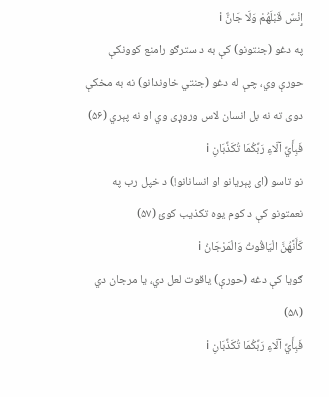إِنْسٌ قَبْلَهُمْ وَلَا جَانٌّ i
په دغو (جنتونو) كې به د سترګو رامنع كوونكې حورې وي، چې له دغو (جنتي خاوندانو) نه به مخكې دوى ته نه بل انسان لاس وروړى وي او نه پېري (۵۶)
فَبِأَيِّ آلَاءِ رَبِّكُمَا تُكَذِّبَانِ i
نو تاسو (اى پېریانو او انسانانو!) د خپل رب په نعمتونو كې د كوم یوه تكذیب كوئ (۵۷)
كَأَنَّهُنَّ الْيَاقُوتُ وَالْمَرْجَانُ i
ګویا كې دغه (حورې) یاقوت لعل دي، یا مرجان دي (۵۸)
فَبِأَيِّ آلَاءِ رَبِّكُمَا تُكَذِّبَانِ i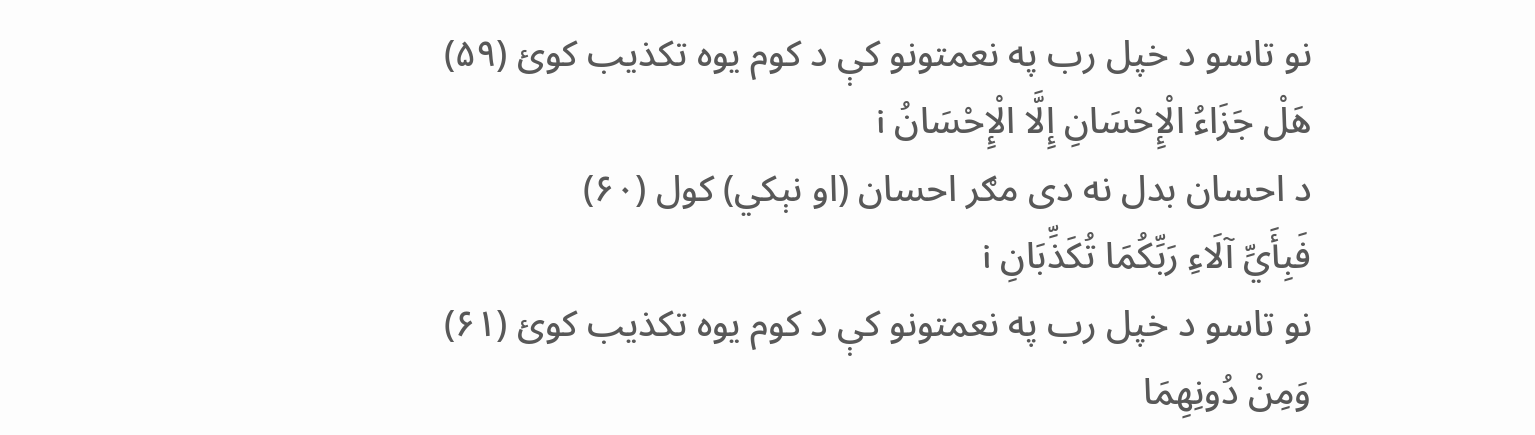نو تاسو د خپل رب په نعمتونو كې د كوم یوه تكذیب كوئ (۵۹)
هَلْ جَزَاءُ الْإِحْسَانِ إِلَّا الْإِحْسَانُ i
د احسان بدل نه دى مګر احسان (او نېكي) كول (۶۰)
فَبِأَيِّ آلَاءِ رَبِّكُمَا تُكَذِّبَانِ i
نو تاسو د خپل رب په نعمتونو كې د كوم یوه تكذیب كوئ (۶۱)
وَمِنْ دُونِهِمَا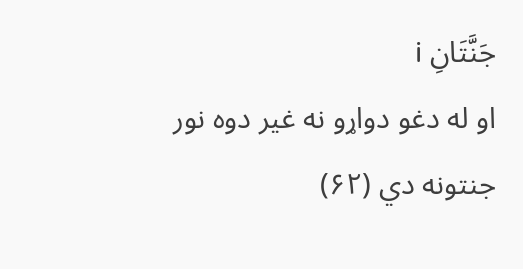جَنَّتَانِ i
او له دغو دواړو نه غیر دوه نور جنتونه دي (۶۲)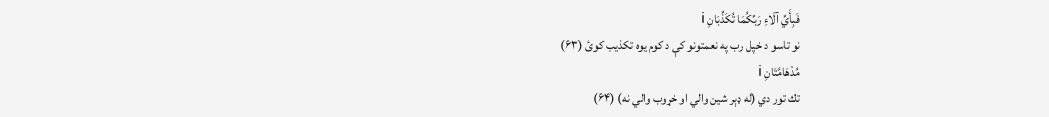فَبِأَيِّ آلَاءِ رَبِّكُمَا تُكَذِّبَانِ i
نو تاسو د خپل رب په نعمتونو كې د كوم یوه تكذیب كوئ (۶۳)
مُدْهَامَّتَانِ i
تك تور دي (له ډېر شین والي او خړوب والي نه) (۶۴)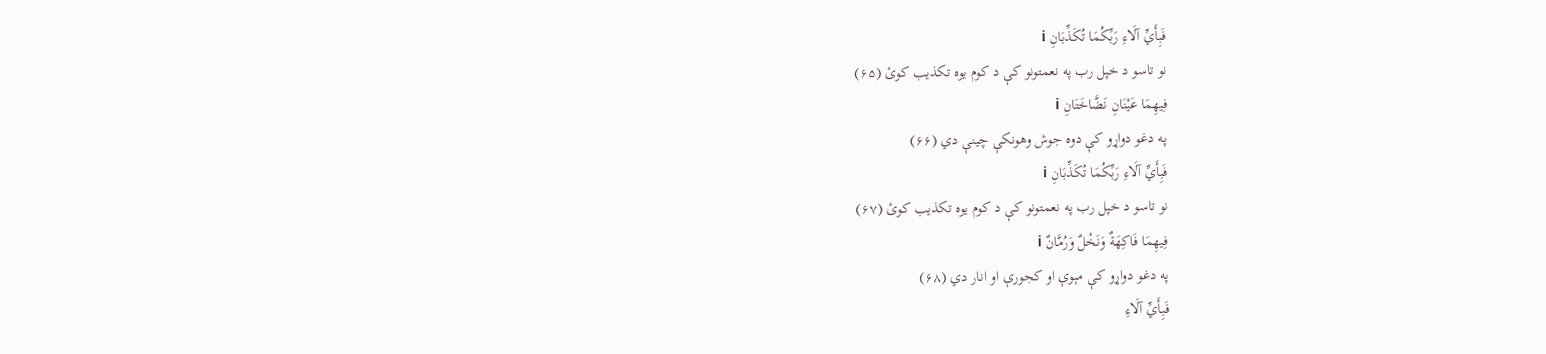فَبِأَيِّ آلَاءِ رَبِّكُمَا تُكَذِّبَانِ i
نو تاسو د خپل رب په نعمتونو كې د كوم یوه تكذیب كوئ (۶۵)
فِيهِمَا عَيْنَانِ نَضَّاخَتَانِ i
په دغو دواړو كې دوه جوش وهونكې چینې دي (۶۶)
فَبِأَيِّ آلَاءِ رَبِّكُمَا تُكَذِّبَانِ i
نو تاسو د خپل رب په نعمتونو كې د كوم یوه تكذیب كوئ (۶۷)
فِيهِمَا فَاكِهَةٌ وَنَخْلٌ وَرُمَّانٌ i
په دغو دواړو كې مېوې او كجورې او انار دي (۶۸)
فَبِأَيِّ آلَاءِ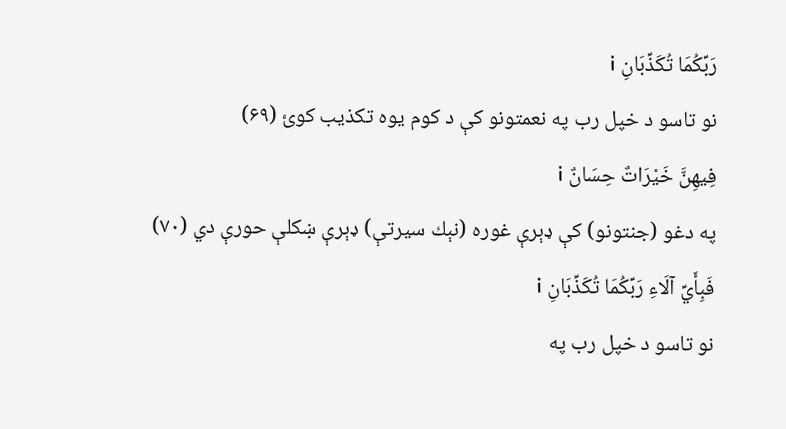رَبِّكُمَا تُكَذِّبَانِ i
نو تاسو د خپل رب په نعمتونو كې د كوم یوه تكذیب كوئ (۶۹)
فِيهِنَّ خَيْرَاتٌ حِسَانٌ i
په دغو (جنتونو) كې ډېرې غوره (نېك سیرتې) ډېرې ښكلې حورې دي (۷۰)
فَبِأَيِّ آلَاءِ رَبِّكُمَا تُكَذِّبَانِ i
نو تاسو د خپل رب په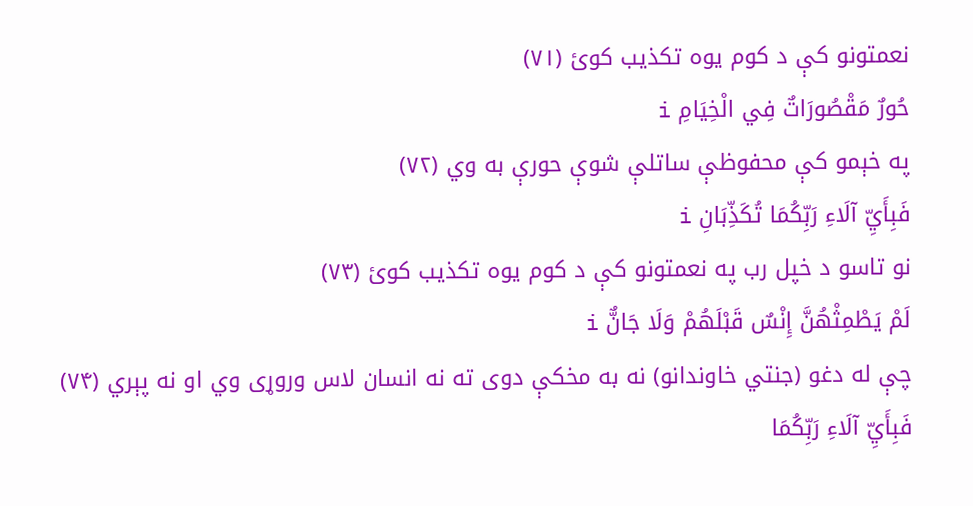نعمتونو كې د كوم یوه تكذیب كوئ (۷۱)
حُورٌ مَقْصُورَاتٌ فِي الْخِيَامِ i
په خېمو كې محفوظې ساتلې شوې حورې به وي (۷۲)
فَبِأَيِّ آلَاءِ رَبِّكُمَا تُكَذِّبَانِ i
نو تاسو د خپل رب په نعمتونو كې د كوم یوه تكذیب كوئ (۷۳)
لَمْ يَطْمِثْهُنَّ إِنْسٌ قَبْلَهُمْ وَلَا جَانٌّ i
چې له دغو (جنتي خاوندانو) نه به مخكې دوى ته نه انسان لاس وروړى وي او نه پېري (۷۴)
فَبِأَيِّ آلَاءِ رَبِّكُمَا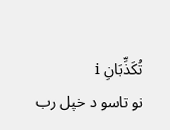تُكَذِّبَانِ i
نو تاسو د خپل رب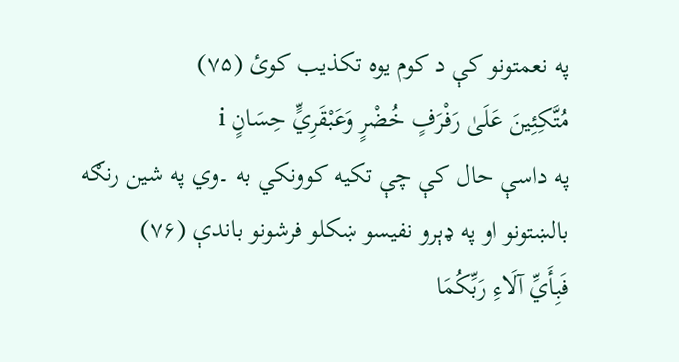په نعمتونو كې د كوم یوه تكذیب كوئ (۷۵)
مُتَّكِئِينَ عَلَىٰ رَفْرَفٍ خُضْرٍ وَعَبْقَرِيٍّ حِسَانٍ i
په داسې حال كې چې تكیه كوونكي به ۔وي په شین رنګه بالښتونو او په ډېرو نفیسو ښكلو فرشونو باندې (۷۶)
فَبِأَيِّ آلَاءِ رَبِّكُمَا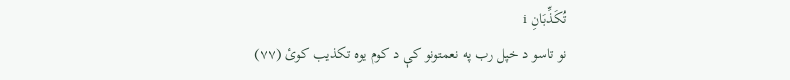تُكَذِّبَانِ i
نو تاسو د خپل رب په نعمتونو كې د كوم یوه تكذیب كوئ (۷۷)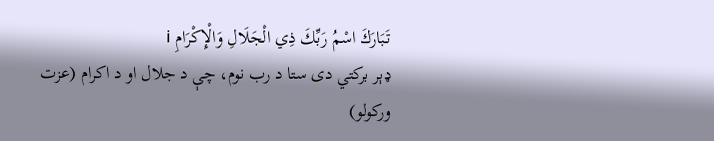تَبَارَكَ اسْمُ رَبِّكَ ذِي الْجَلَالِ وَالْإِكْرَامِ i
ډېر بركتي دى ستا د رب نوم، چې د جلال او د اكرام (عزت وركولو)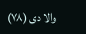والا دى (۷۸)